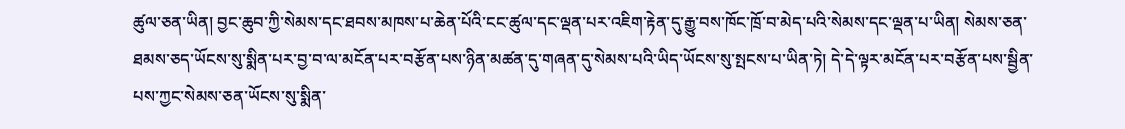ཚུལ་ཅན་ཡིན། བྱང་ཆུབ་ཀྱི་སེམས་དང་ཐབས་མཁས་པ་ཆེན་པོའི་ངང་ཚུལ་དང་ལྡན་པར་འཇིག་རྟེན་དུ་རྒྱུ་བས་ཁོང་ཁྲོ་བ་མེད་པའི་སེམས་དང་ལྡན་པ་ཡིན། སེམས་ཅན་ཐམས་ཅད་ཡོངས་སུ་སྨིན་པར་བྱ་བ་ལ་མངོན་པར་བརྩོན་པས་ཉིན་མཚན་དུ་གཞན་དུ་སེམས་པའི་ཡིད་ཡོངས་སུ་སྤངས་པ་ཡིན་ཏེ། དེ་དེ་ལྟར་མངོན་པར་བརྩོན་པས་སྦྱིན་པས་ཀྱང་སེམས་ཅན་ཡོངས་སུ་སྨིན་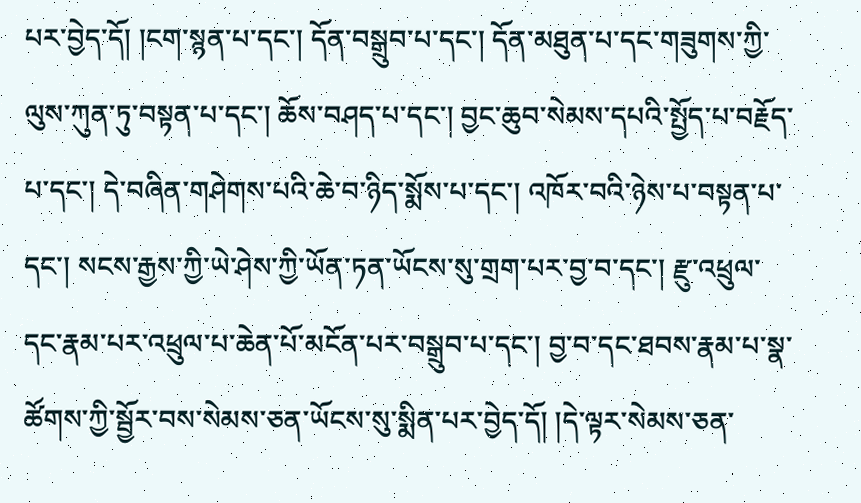པར་བྱེད་དོ། །ངག་སྙན་པ་དང་། དོན་བསྒྲུབ་པ་དང་། དོན་མཐུན་པ་དང་གཟུགས་ཀྱི་ལུས་ཀུན་ཏུ་བསྟན་པ་དང་། ཆོས་བཤད་པ་དང་། བྱང་ཆུབ་སེམས་དཔའི་སྤྱོད་པ་བརྗོད་པ་དང་། དེ་བཞིན་གཤེགས་པའི་ཆེ་བ་ཉིད་སྨོས་པ་དང་། འཁོར་བའི་ཉེས་པ་བསྟན་པ་དང་། སངས་རྒྱས་ཀྱི་ཡེ་ཤེས་ཀྱི་ཡོན་ཏན་ཡོངས་སུ་གྲག་པར་བྱ་བ་དང་། རྫུ་འཕྲུལ་དང་རྣམ་པར་འཕྲུལ་པ་ཆེན་པོ་མངོན་པར་བསྒྲུབ་པ་དང་། བྱ་བ་དང་ཐབས་རྣམ་པ་སྣ་ཚོགས་ཀྱི་སྦྱོར་བས་སེམས་ཅན་ཡོངས་སུ་སྨིན་པར་བྱེད་དོ། །དེ་ལྟར་སེམས་ཅན་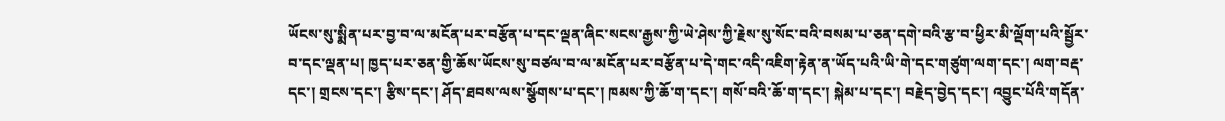ཡོངས་སུ་སྨིན་པར་བྱ་བ་ལ་མངོན་པར་བརྩོན་པ་དང་ལྡན་ཞིང་སངས་རྒྱས་ཀྱི་ཡེ་ཤེས་ཀྱི་རྗེས་སུ་སོང་བའི་བསམ་པ་ཅན་དགེ་བའི་རྩ་བ་ཕྱིར་མི་ལྡོག་པའི་སྦྱོར་བ་དང་ལྡན་པ། ཁྱད་པར་ཅན་གྱི་ཆོས་ཡོངས་སུ་བཙལ་བ་ལ་མངོན་པར་བརྩོན་པ་དེ་གང་འདི་འཇིག་རྟེན་ན་ཡོད་པའི་ཡི་གེ་དང་གཙུག་ལག་དང་། ལག་བརྡ་དང་། གྲངས་དང་། རྩིས་དང་། ཤོད་ཐབས་ལས་སྩོགས་པ་དང་། ཁམས་ཀྱི་ཆོ་ག་དང་། གསོ་བའི་ཆོ་ག་དང་། སྐེམ་པ་དང་། བརྗེད་བྱེད་དང་། འབྱུང་པོའི་གདོན་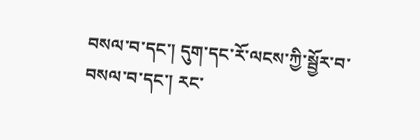བསལ་བ་དང་། དུག་དང་རོ་ལངས་ཀྱི་སྦྱོར་བ་བསལ་བ་དང་། རང་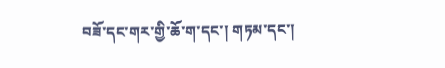བཟོ་དང་གར་གྱི་ཆོ་ག་དང་། གཏམ་དང་།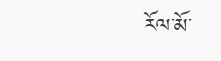རོལ་མོ་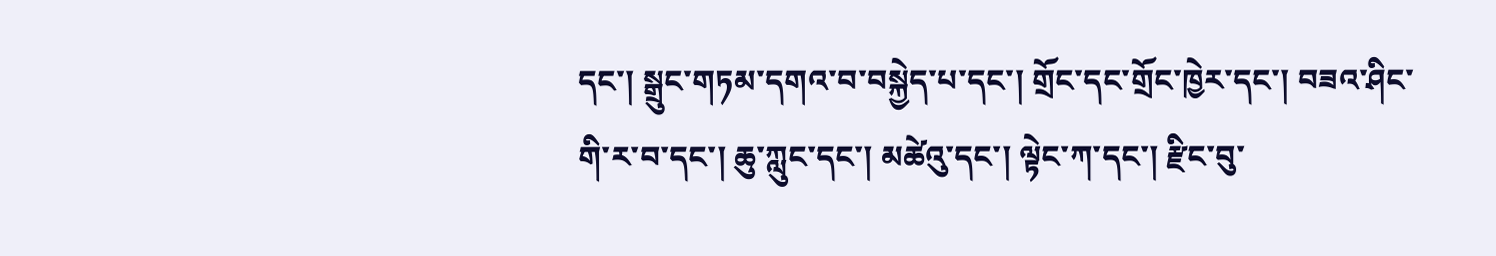དང་། སྒྲུང་གཏམ་དགའ་བ་བསྐྱེད་པ་དང་། གྲོང་དང་གྲོང་ཁྱེར་དང་། བཟའ་ཤིང་གི་ར་བ་དང་། ཆུ་ཀླུང་དང་། མཚེའུ་དང་། ལྟེང་ཀ་དང་། རྫིང་བུ་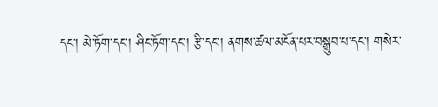དང་། མེ་ཏོག་དང་། ཤིང་ཏོག་དང་། རྩི་དང་། ནགས་ཚལ་མངོན་པར་བསྒྲུབ་པ་དང་། གསེར་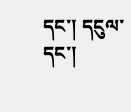དང་། དངུལ་དང་།